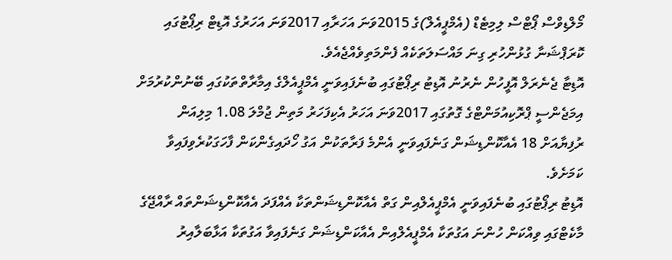މޯލްޑިވްސް ޕޯޓްސް ލިމިޓެޑް (އެމްޕީއެލް)ގެ 2015ވަނަ އަހަރާއި 2017ވަނަ އަހަރުގެ އޮޑިޓް ރިޕޯޓުގައި ކޮރަޕްޝަނާ ގުޅުންހުރި ގިނަ މައްސަލަތަކެއް ފެންމަތިވެއްޖެއެވެ.
އޮޑިޓާ ޖެނެރަލް އޮފީހުން ނެރުނު އޮޑިޓު ރިޕޯޓުގައި ބުނެފައިވަނީ އެމްޕީއެލްގެ އިމާރާތްތަކުގައި ބޭނުންކުރުމަށް އިމަޖެންސީ ޕްރޮކިއުމަންޓްގެ ގޮތުގައި 2017ވަނަ އަހަރު އެކިފަހަރު މަތިން ޖުމްލަ 1.08 މިލިއަން ރުފިޔާއަށް 18 އެއާކޮންޑިޝަން ގަނެފައިވަނީ އެންމެ ފަރާތަކުން އަގު ހޯދައިގެންކަން ފާހަގަކުރެވިފައިވާ ކަމަށެވެ.
އޮޑިޓު ރިޕޯޓުގައި ބުނެފައިވަނީ އެމްޕީއެލްއިން ގަތް އެއާކޮންޑިޝަންތަކާ އެއްފަދަ އެއާކޮންޑިޝަންތައް ރާއްޖޭގެ މާކެޓްގައި ވިއްކަން ހުންނަ އަގުތަކާ އެމްޕީއެލްއިން އެއާކަންޑިޝަން ގަނެފައިވާ އަގުތަކާ އަޅާބަލާއިރު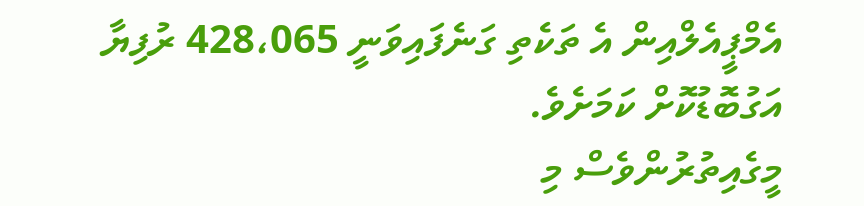އެމްޕީއެލްއިން އެ ތަކެތި ގަނެފައިވަނީ 428،065 ރުފިޔާ އަގުބޮޑުކޮށް ކަމަށެވެ.
މީގެއިތުރުންވެސް މި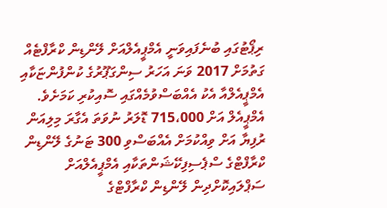ރިޕޯޓުގައި ބުނެފައިވަނީ އެމްޕީއެލްއަށް ލޭންޑިން ކްރާފްޓެއް ގަތުމަށް 2017 ވަނަ އަހަރު ސިންގަޕޫރުގެ ކުންފުންޏަކާއި އެމްޕީއެލްއާ އެކު އެއްބަސްވުމެއްގައި ސޮއިކުރި ކަމަށެވެ. އެމްޕީއެލް އަށް 715،000 ޑޮލަރު ނުވަތަ އެގާރަ މިލިއަން ރުފިޔާ އަށް ވިއްކުމަށް އެއްބަސްވި 300 ޓަނުގެ ލޭންޑިން ކްރާފްޓްގެ ސްޕެސިފިކޭޝަންތަކާއި އެމްޕީއެލްއަށް ސަޕްލައިކޮށްދިން ލޭންޑިން ކްރާފްޓްގެ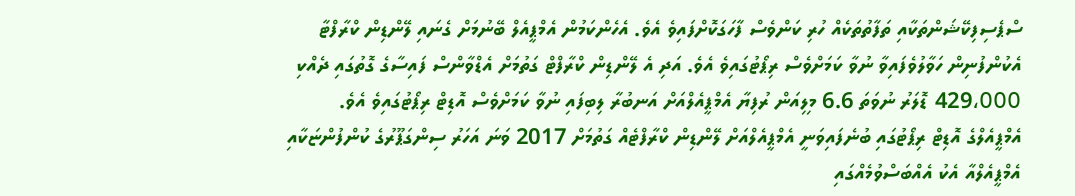ސްޕެސިފިކޭޝަންތަކާއި ތަފާތުތަކެއް ހުރި ކަންވެސް ފާހަގަކޮށްފައިވެ އެވެ. އެހެންކަމުން އެމްޕީއެލް ބޭނުމަށް ގެނައި ލޭންޑިން ކްރާފްޓާ އެކުންފުނިން ހަވާލުވެފައިވާ ނުވާ ކަމަށްވެސް ރިޕޯޓުގައިވެ އެވެ. އަދި އެ ލޭންޑިން ކްރާފްޓް ގަތުމަށް އެޑްވާންސް ފައިސާގެ ގޮތުގައި ދެއްކި 429،000 ޑޮލަރު ނުވަތަ 6.6 މިލިއަން ރުފިޔާ އެމްޕީއެލްއަށް އަނބުރާ ލިބިފައި ނުވާ ކަމަށްވެސް އޮޑިޓް ރިޕޯޓުގައިވެ އެވެ.
އެމްޕީއެލްގެ އޮޑިޓް ރިޕޯޓުގައި ބުނެފައިވަނީ އެމްޕީއެލްއަށް ލޭންޑިން ކްރާފްޓެއް ގަތުމަށް 2017 ވަނަ އަހަރު ސިންގަޕޫރުގެ ކުންފުންޏަކާއި އެމްޕީއެލްއާ އެކު އެއްބަސްވުމެއްގައި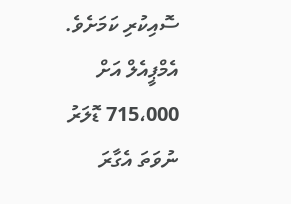ސޮއިކުރި ކަމަށެވެ. އެމްޕީއެލް އަށް 715،000 ޑޮލަރު ނުވަތަ އެގާރަ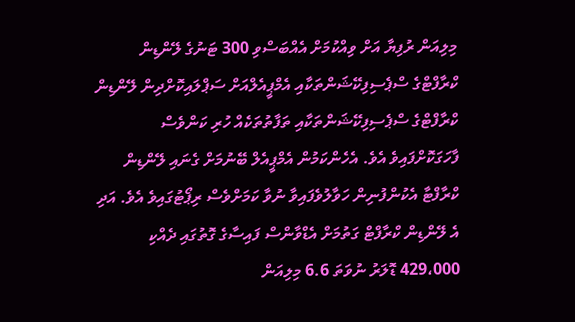މިލިއަން ރުފިޔާ އަށް ވިއްކުމަށް އެއްބަސްވި 300 ޓަނުގެ ލޭންޑިން ކްރާފްޓްގެ ސްޕެސިފިކޭޝަންތަކާއި އެމްޕީއެލްއަށް ސަޕްލައިކޮށްދިން ލޭންޑިން ކްރާފްޓްގެ ސްޕެސިފިކޭޝަންތަކާއި ތަފާތުތަކެއް ހުރި ކަންވެސް ފާހަގަކޮށްފައިވެ އެވެ. އެހެންކަމުން އެމްޕީއެލް ބޭނުމަށް ގެނައި ލޭންޑިން ކްރާފްޓާ އެކުންފުނިން ހަވާލުވެފައިވާ ނުވާ ކަމަށްވެސް ރިޕޯޓުގައިވެ އެވެ. އަދި އެ ލޭންޑިން ކްރާފްޓް ގަތުމަށް އެޑްވާންސް ފައިސާގެ ގޮތުގައި ދެއްކި 429،000 ޑޮލަރު ނުވަތަ 6.6 މިލިއަން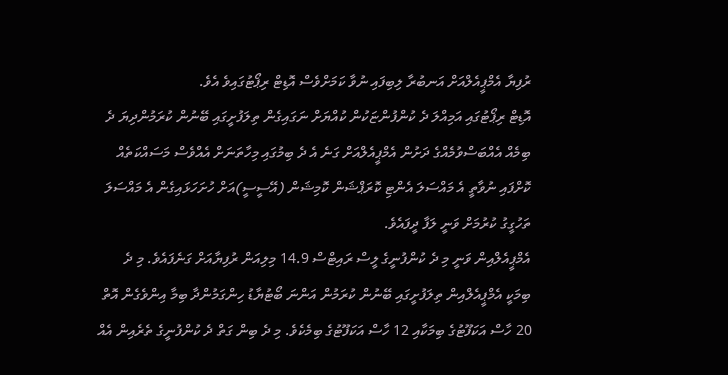ރުފިޔާ އެމްޕީއެލްއަށް އަނބުރާ ލިބިފައި ނުވާ ކަމަށްވެސް އޮޑިޓް ރިޕޯޓުގައިވެ އެވެ.
އޮޑިޓް ރިޕޯޓުގައި އަމިއްލަ ދެ ކުންފުންޏަކުން ކުއްޔަށް ނަގައިގެން ތިލަފުށީގައި ބޭނުން ކުރަމުންދިޔަ ދެ ބިމެއް އެއްބަސްވުމެއްގެ ދަށުން އެމްޕީއެލްއަށް ގަނެ އެ ދެ ބިމުގައި މިހާތަނަށް އެއްވެސް މަސައްކަތެއް ކޮށްފައި ނުވާތީ އެ މައްސަލަ އެންޓި ކޮރަޕްޝަން ކޮމިޝަން (އޭސީސީ)އަށް ހުށަހަޅައިގެން އެ މައްސަލަ ތަހުގީގު ކުރުމަށް ވަނީ ލަފާ ދީފައެވެ.
އެމްޕީއެލްއިން ވަނީ މި ދެ ކުންފުނީގެ ލީސް ރައިޓްސް 14.9 މިލިއަން ރުފިޔާއަށް ގަނެފައެވެ. މި ދެ ބިމަކީ އެމްޕީއެލްއިން ތިލަފުށީގައި ބޭނުން ކުރަމުން އަންނަ ބޯޓުޔާޑު ހިންގަމުންދާ ބިމާ އިންވެގެން އޮތް 20 ހާސް އަކަފޫޓުގެ ބިމަކާއި 12 ހާސް އަކަފޫޓުގެ ބިމެކެވެ. މި ދެ ބިން ގަތް ދެ ކުންފުނީގެ ތެރެއިން އެއް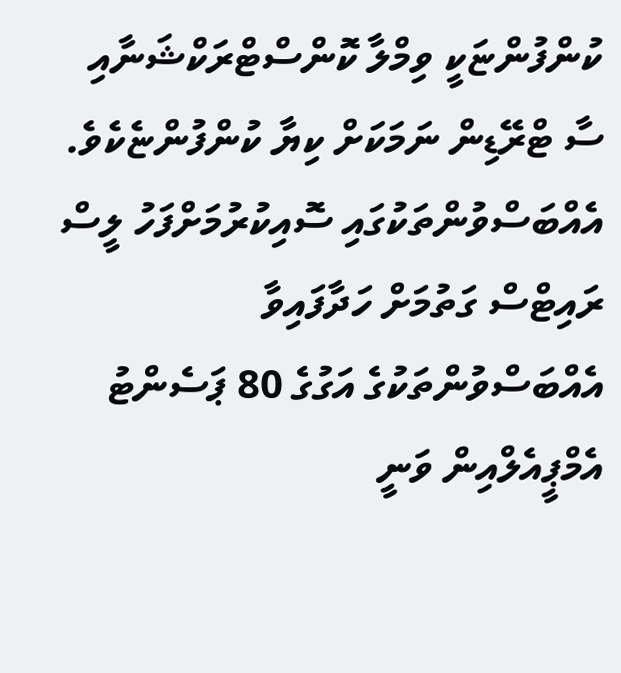ކުންފުންޏަކީ ވިމްލާ ކޮންސްޓްރަކްޝަނާއި ސާ ޓްރޭޑިން ނަމަކަށް ކިޔާ ކުންފުންޏެކެވެ.
އެއްބަސްވުންތަކުގައި ސޮއިކުރުމަށްފަހު ލީސް ރައިޓްސް ގަތުމަށް ހަދާފައިވާ އެއްބަސްވުންތަކުގެ އަގުގެ 80 ޕަސެންޓު އެމްޕީއެލްއިން ވަނީ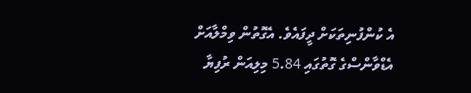އެ ކުންފުނިތަކަށް ދީފައެވެ. އެގޮތުން ވިމްލާއަށް އެޑްވާންސްގެ ގޮތުގައި 5.84 މިލިއަން ރުފިޔާ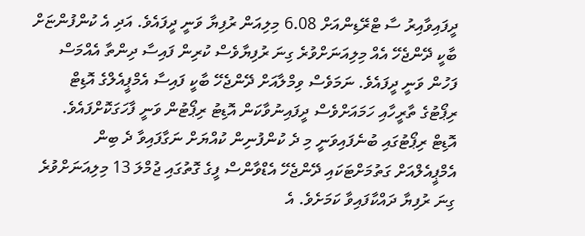ދީފައިވާއިރު ސާ ޓްރޭޑިންއަށް 6.08 މިލިއަން ރުފިޔާ ވަނީ ދީފައެވެ. އަދި އެ ކުންފުންޏަށް ބާކީ ދޭންޖެހޭ އެއް މިލިއަނަށްވުރެ ގިނަ ރުފިޔާވެސް ކުރިން ފައިސާ ދިންތާ އެއްމަސް ފަހުން ވަނީ ދީފައެވެ. ނަމަވެސް ވިމްލާއަށް ދޭންޖެހޭ ބާކީ ފައިސާ އެމްޕީއެލްގެ އޮޑިޓް ރިޕޯޓުގެ ތާރީހާއި ހަމައަށްވެސް ދީފައިނުވާކަން އޮޑިޓު ރިޕޯޓުން ވަނީ ފާހަގަކޮށްފައެވެ.
އޮޑިޓް ރިޕޯޓުގައި ބުނެފައިވަނީ މި ދެ ކުންފުނިން ކުއްޔަށް ނަގާފައިވާ ދެ ބިން އެމްޕީއެލްއަށް ގަތުމަށްޓަކައި ދޭންޖެހޭ އެޑްވާންސް ފީގެ ގޮތުގައި ޖުމްލަ 13 މިލިއަނަށްވުރެ ގިނަ ރުފިޔާ ދައްކާފައިވާ ކަމަށެވެ. އެ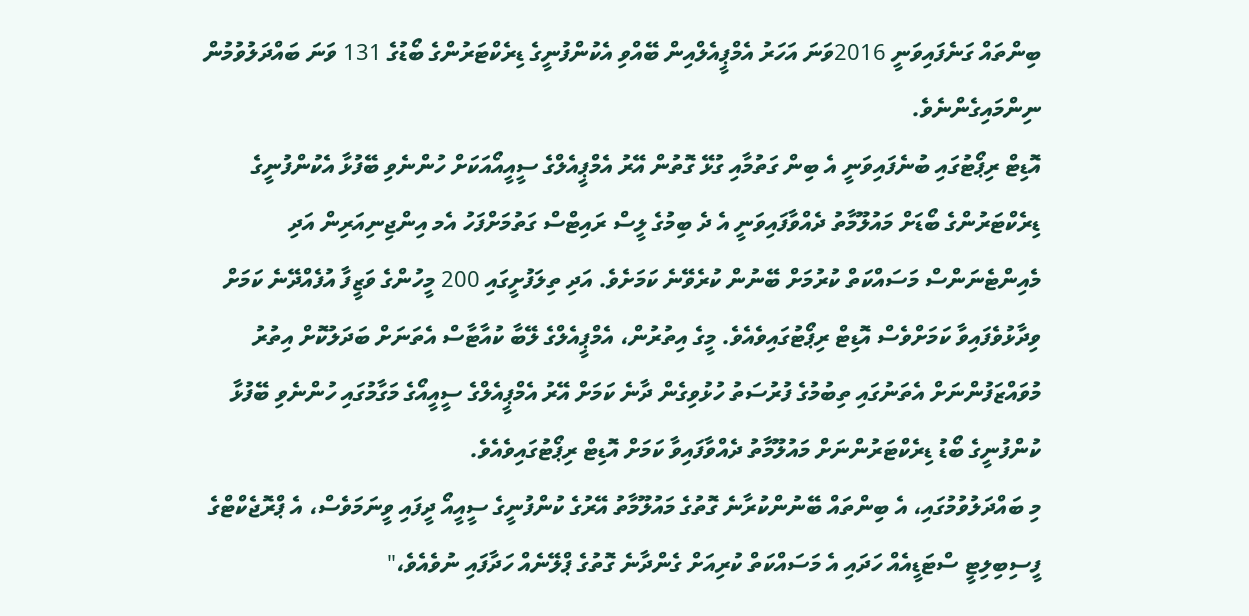ބިންތައް ގަނެފައިވަނީ 2016ވަނަ އަހަރު އެމްޕީއެލްއިން ބޭއްވި އެކުންފުނީގެ ޑިރެކްޓަރުންގެ ބޯޑުގެ 131 ވަނަ ބައްދަލުވުމުން ނިންމައިގެންނެވެ.
އޮޑިޓް ރިޕޯޓުގައި ބުނެފައިވަނީ އެ ބިން ގަތުމާއި ގުޅޭ ގޮތުން އޭރު އެމްޕީއެލްގެ ސީއީއޯއަކަށް ހުންނެވި ބޭފުޅާ އެކުންފުނީގެ ޑިރެކްޓަރުންގެ ބޯޑަށް މައުލޫމާތު ދެއްވާފައިވަނީ އެ ދެ ބިމުގެ ލީސް ރައިޓްސް ގަތުމަށްފަހު އެމ އިންޖިނިއަރިން އަދި މެއިންޓެނަންސް މަސައްކަތް ކުރުމަށް ބޭނުން ކުރެވޭނެ ކަމަށެވެ. އަދި ތިލަފުށީގައި 200 މީހުންގެ ވަޒީފާ އުފެއްދޭނެ ކަމަށް ވިދާޅުވެފައިވާ ކަމަށްވެސް އޮޑިޓް ރިޕޯޓުގައިވެއެވެ. މީގެ އިތުރުން، އެމްޕީއެލްގެ ލޭބާ ކުއާޓާސް އެތަނަށް ބަދަލުކޮށް އިތުރު މުވައްޒަފުންނަށް އެތަނުގައި ތިބުމުގެ ފުރުސަތު ހުޅުވިގެން ދާނެ ކަމަށް އޭރު އެމްޕީއެލްގެ ސީއީއޯގެ މަގާމުގައި ހުންނެވި ބޭފުޅާ ކުންފުނީގެ ބޯޑު ޑިރެކްޓަރުންނަށް މައުލޫމާތު ދެއްވާފައިވާ ކަމަށް އޮޑިޓް ރިޕޯޓުގައިވެއެވެ.
މި ބައްދަލުވުމުގައި، އެ ބިންތައް ބޭނުންކުރާނެ ގޮތުގެ މައުލޫމާތު އޭރުގެ ކުންފުނީގެ ސީއީއޯ ދީފައި ވީނަމަވެސް، އެ ޕްރޮޖެކްޓްގެ ފީސިބިލިޓީ ސްޓަޑީއެއް ހަދައި އެ މަސައްކަތް ކުރިއަށް ގެންދާނެ ގޮތުގެ ޕްލޭނެއް ހަދާފައި ނުވެއެވެ،"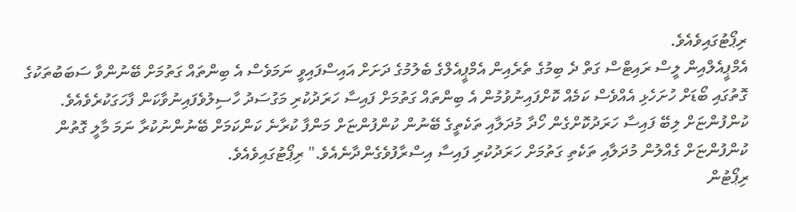ރިޕޯޓުގައިވެއެވެ.
އެމްޕީއެލްއިން ލީސް ރައިޓްސް ގަތް ދެ ބިމުގެ ތެރެއިން އެމްޕީއެލްގެ ބެލުމުގެ ދަށަށް އައިސްފައިވީ ނަމަވެސް އެ ބިންތައް ގަތުމަށް ބޭނުންވާ ސަބަބުތަކުގެ ގޮތުގައި ބޯޑަށް ހުށަހެޅި އެއްވެސް ކަމެއް ކޮށްފައިނުވުމުން އެ ބިންތައް ގަތުމަށް ފައިސާ ހަރަދުކުރި މަގުސަދު ހާސިލުވެފައިނުވާކަން ފާހަގަކުރެވެއެވެ. ކުންފުންޏަށް ލިބޭ ފައިސާ ހަރަދުކޮށްގެން ހޯދާ މުދަލާއި ތަކެތީގެ ބޭނުން ކުންފުންޏަށް މަންފާ ކުރާނެ ކަންކަމަށް ބޭނުންނުކުރާ ނަމަ މާލީ ގޮތުން ކުންފުންޏަށް ގެއްލުން މުދަލާއި ތަކެތި ގަތުމަށް ހަރަދުކުރި ފައިސާ އިސްރާފުވެގެންދާނެއެވެ." ރިޕޯޓުގައިވެއެވެ.
ރިޕޯޓުން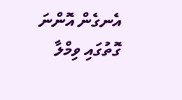އެނގެން އޮންނަ ގޮތުގައި ވިމްލާ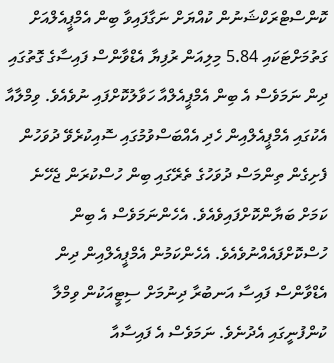ކޮންސްޓްރަކްޝަނުން ކުއްޔަށް ނަގާފައިވާ ބިން އެމްޕީއެލްއަށް ގަތުމަށްޓަކައި 5.84 މިލިއަން ރުފިޔާ އެޑްވާންސް ފައިސާގެ ގޮތުގައި ދިން ނަމަވެސް އެ ބިން އެމްޕީއެލްއާ ހަވާލުކޮށްފައި ނުވެއެވެ. ވިމްލާއާ އެކުގައި އެމްޕީއެލްއިން ހެދި އެއްބަސްވުމުގައި ސޮއިކުރެވޭ ދުވަހުން ފެށިގެން ތިންމަސް ދުވަހުގެ ތެރޭގައި ބިން ހުސްކުރަން ޖެހޭނެ ކަމަށް ބަޔާންކޮށްފައިވެއެވެ. އެހެންނަމަވެސް އެ ބިން ހުސްކޮށްފައެއްނުވެއެވެ. އެހެންކަމުން އެމްޕީއެލްއިން ދިން އެޑްވާންސް ފައިސާ އަނބުރާ ދިނުމަށް ސިޓީއަކުން ވިމްލާ ކުންފުނީގައި އެދުނެވެ. ނަމަވެސް އެ ފައިސާއާ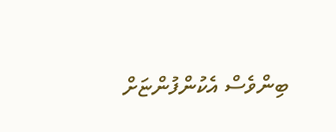ބިންވެސް އެކުންފުންޏަށް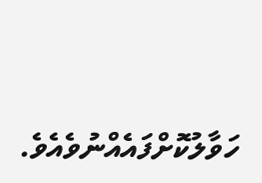ހަވާލުކޮށްފައެއްނުވެއެވެ.